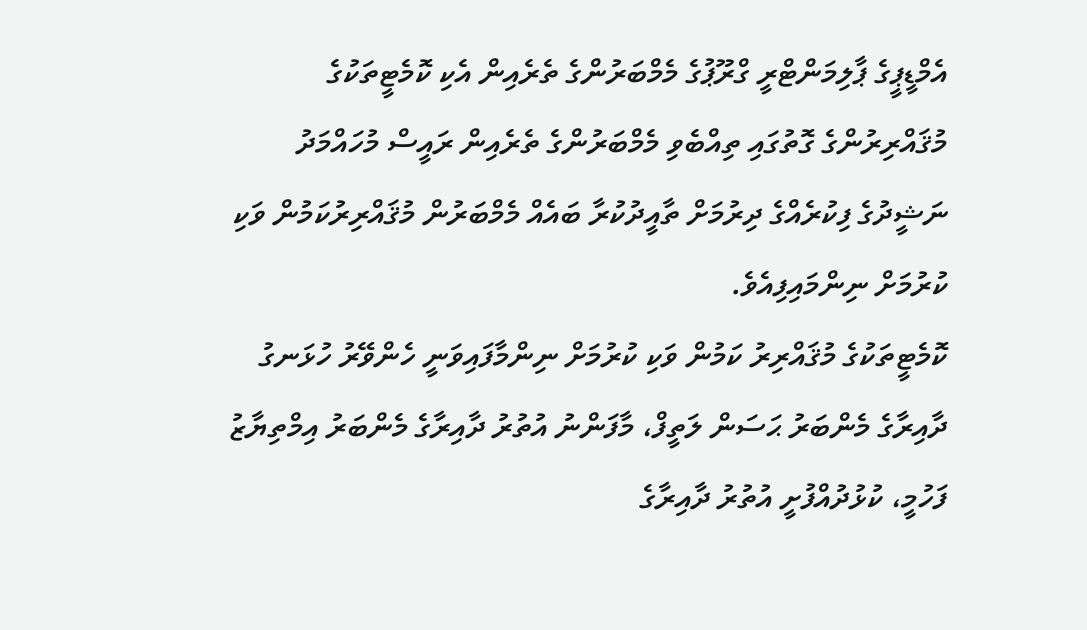އެމްޑީޕީގެ ޕާލިމަންޓްރީ ގްރޫޕުގެ މެމްބަރުންގެ ތެރެއިން އެކި ކޮމެޓީތަކުގެ މުޤައްރިރުންގެ ގޮތުގައި ތިއްބެވި މެމްބަރުންގެ ތެރެއިން ރައީސް މުހައްމަދު ނަޝީދުގެ ފިކުރެއްގެ ދިރުމަށް ތާއީދުކުރާ ބައެއް މެމްބަރުން މުޤައްރިރުކަމުން ވަކި ކުރުމަށް ނިންމައިފިއެވެ.
ކޮމެޓީތަކުގެ މުޤައްރިރު ކަމުން ވަކި ކުރުމަށް ނިންމާފައިވަނީ ހެންވޭރު ހުޅަނގު ދާއިރާގެ މެންބަރު ޙަސަން ލަތީފް، މާފަންނު އުތުރު ދާއިރާގެ މެންބަރު އިމްތިޔާޒު ފަހުމީ، ކުޅުދުއްފުށީ އުތުރު ދާއިރާގެ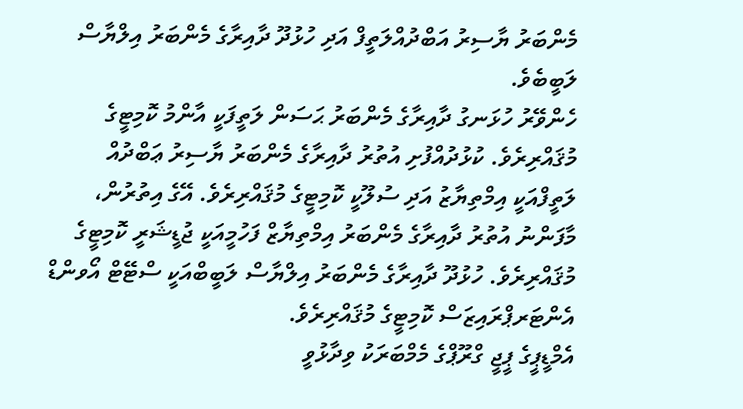މެންބަރު ޔާސިރު އަބްދުއްލަތީފް އަދި ހުޅުދޫ ދާއިރާގެ މެންބަރު އިލްޔާސް ލަބީބެވެ.
ހެންވޭރު ހުޅަނގު ދާއިރާގެ މެންބަރު ޙަސަން ލަތީފަކީ އާންމު ކޮމިޓީގެ މުޤައްރިރެވެ. ކުޅުދުއްފުށި އުތުރު ދާއިރާގެ މެންބަރު ޔާސިރު ޢަބްދުއް ލަތީފްއަކީ އިމްތިޔާޒު އަދި ސުލޫކީ ކޮމިޓީގެ މުޤައްރިރެވެ. އޭގެ އިތުރުން، މާފަންނު އުތުރު ދާއިރާގެ މެންބަރު އިމްތިޔާޒް ފަހުމީއަކީ ޖުޑީޝަރީ ކޮމިޓީގެ މުޤައްރިރެވެ. ހުޅުދޫ ދާއިރާގެ މެންބަރު އިލްޔާސް ލަބީބްއަކީ ސްޓޭޓް އޯވންޑް އެންޓަރޕްރައިޒަސް ކޮމިޓީގެ މުޤައްރިރެވެ.
އެމްޑީޕީގެ ޕީޖީ ގްރޫޕްގެ މެމްބަރަކު ވިދާޅުވީ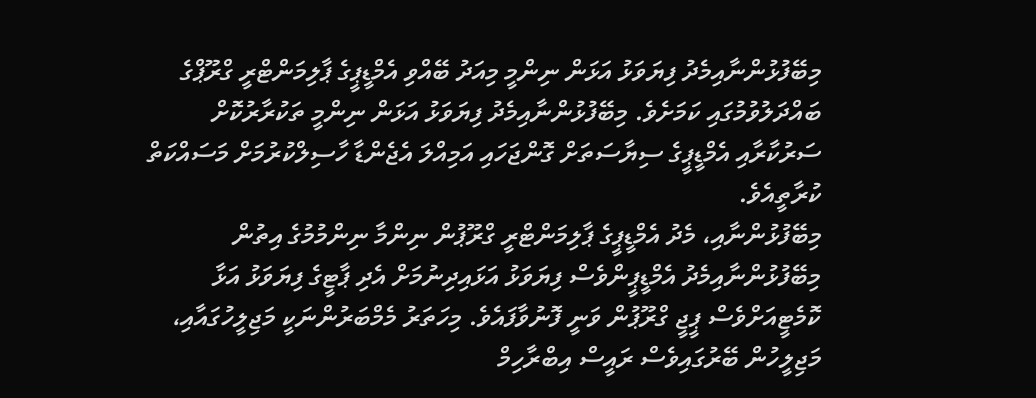މިބޭފުޅުންނާއިމެދު ފިޔަވަޅު އަޅަން ނިންމީ މިއަދު ބޭއްވި އެމްޑީޕީގެ ޕާލިމަންޓްރީ ގްރޫޕްގެ ބައްދަލުވުމުގައި ކަމަށެވެ. މިބޭފުޅުންނާއިމެދު ފިޔަވަޅު އަޅަން ނިންމީ ތަކުރާރުކޮށް ސަރުކާރާއި އެމްޑީޕީގެ ސިޔާސަތަށް ގޮންޖަހައި އަމިއްލަ އެޖެންޑާ ހާސިލްކުރުމަށް މަސައްކަތް ކުރާތީއެވެ.
މިބޭފުޅުންނާއި، މެދު އެމްޑީޕީގެ ޕާލިމަންޓްރީ ގްރޫޕުން ނިންމާ ނިންމުމުގެ އިތުން މިބޭފުޅުންނާއިމެދު އެމްޑީޕީންވެސް ފިޔަވަޅު އަޅައިދިނުމަށް އެދި ޕާޓީގެ ފިޔަވަޅު އަޅާ ކޮމެޓީއަށްވެސް ޕީޖީ ގްރޫޕުން ވަނީ ފޮނުވާފައެވެ. މިހަތަރު މެމްބަރުންނަކީ މަޖިލީހުގައާއި، މަޖިލީހުން ބޭރުގައިވެސް ރައީސް އިބްރާހިމް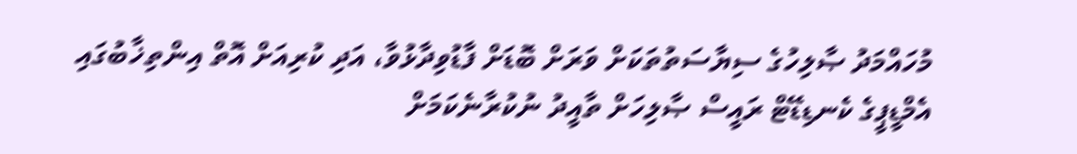މުހައްމަދު ޞާލިހުގެ ސިޔާސަތުތަކަށް ވަރަށް ބޮޑަށް ފާޑުވިދާޅުވާ، އަދި ކުރިއަށް އޮތް އިންތިޚާބުގައި އެމްޑީޕީގެ ކެނޑިޑޭޓް ރައީސް ޞާލިހަށް ތާއީދު ނުކުރާނެކަމަށް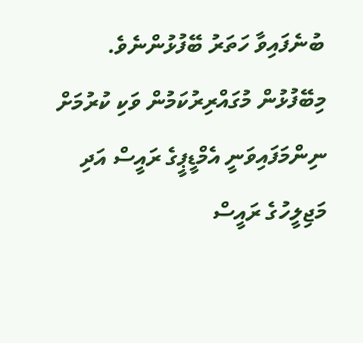ބުނެފައިވާ ހަތަރު ބޭފުޅުންނެވެ.
މިބޭފުޅުން މުގައްރިރުކަމުން ވަކި ކުރުމަށް ނިންމަފައިވަނީ އެމްޑީޕީގެ ރައީސް އަދި މަޖިލީހުގެ ރައީސް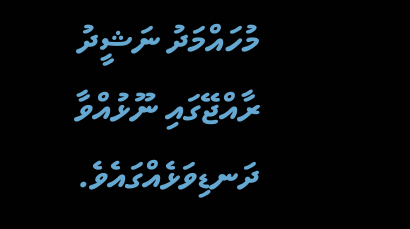މުހައްމަދު ނަޝީދު ރާއްޖޭގައި ނޫޅުއްވާ ދަނޑިވަޅެއްގައެވެ.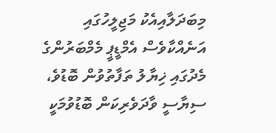މިބަދަލާއިއެކު މަޖިލީހުގައި އަނެއްކާވެސް އެމްޑީޕީ މެމްބަރުންގެ މެދުގައި ޚިޔާލު ތަފާތުވުން ބޮޑުވެ، ސިޔާސީ ވާދަވެރިކަން ބޮޑުވުމަކީ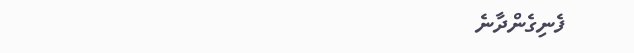ފެނިގެންދާނެ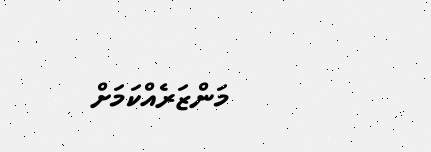މަންޒަރެއްކަމަށް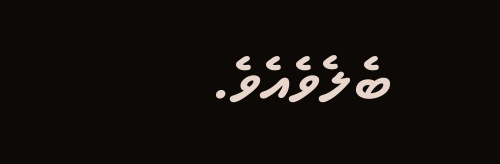ބެލެވެއެވެ.